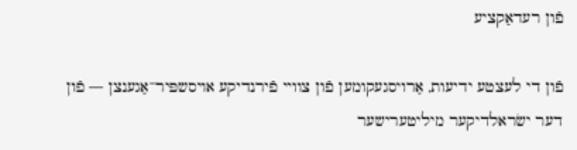פֿון רעדאַקציע

פֿון די לעצטע ידיעות, אַרויסגעקומען פֿון צוויי פֿירנדיקע אויסשפּיר־אַגענצן — פֿון דער ישׂראלדיקער מיליטערישער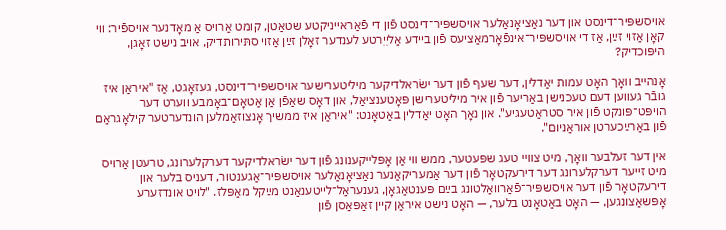אויסשפּיר־דינסט און דער נאַציאָנאַלער אויסשפּיר־דינסט פֿון די פֿאַראייניקטע שטאַטן, קומט אַרויס אַ מאָדנער אויספֿיר: ווי קאָן אַזוי זײַן, אַז די אויסשפּיר־אינפֿאָרמאַציעס פֿון ביידע אַליִיִרטע לענדער זאָלן זײַן אַזוי סתּירותדיק, אויב נישט זאָגן, היפּוכדיק?

אָנהייב וואָך האָט עמות יאַדלין, דער שעף פֿון דער ישׂראלדיקער מיליטערישער אויסשפּיר־דינסט, געזאָגט, אַז "איראַן איז גובֿר געווען דעם טעכנישן באַריער פֿון איר מיליטערישן פּאָטענציאַל, און דאָס שאַפֿן אַן אַטאָם־באָמבע ווערט דער הויפּט־פּונקט פֿון איר סטראַטעגיע". און נאָך האָט יאַדלין באַטאָנט: "איראַן איז ממשיך אָנצוזאַמלען הונדערטער קילאָגראַם פֿון באַרײַכערטן אוראַניום".

אין דער זעלבער וואָך, מיט צוויי טעג שפּעטער, ממש ווי אַן אָפּלייקענונג פֿון דער ישׂראלדיקער דערקלערונג, טרעטן אַרויס מיט זייער דערקלערונג דער דירעקטאָר פֿון דער אַמעריקאַנער נאַציאָנאַלער אויסשפּיר־אַגענטור, דעניס בלער און דירעקטאָר פֿון דער אויסשפּיר־פֿאַרוואַלטונג בײַם פּענטאַגאָן, גענעראַל־לייטענאַנט מײַקל מאַפּלז. "לויט אונדזערע אָפּשאַצונגען, — האָט באַטאָנט בלער, — האָט נישט איראַן קיין זאַפּאַסן פֿון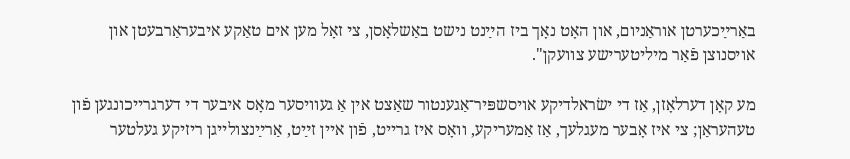באַרײַכערטן אוראַניום, און האָט נאָך ביז הײַנט נישט באַשלאָסן, צי זאָל מען אים טאַקע איבעראַרבעטן און אויסנוצן פֿאַר מיליטערישע צוועקן".

מע קאָן דערלאָזן, אַז די ישׂראלדיקע אויסשפּיר־אַגענטור שאַצט אין אַ געוויסער מאָס איבער די דערגרייכונגען פֿון טעהעראַן; צי איז אָבער מעגלעך, אַז אַמעריקע, וואָס איז גרייט, פֿון איין זײַט, אַרײַנצולייגן ריזיקע געלטער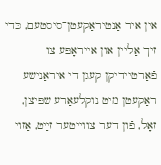אין איר אַנטיראַקעטן־סיסטעם, כּדי זיך אַליין און אייראָפּע צו פֿאַרטיידיקן קעגן די איראַנישע ראַקעטן מיט נוקלעאַרע שפּיצן, זאָל, פֿון דער צווייטער זײַט, אַזוי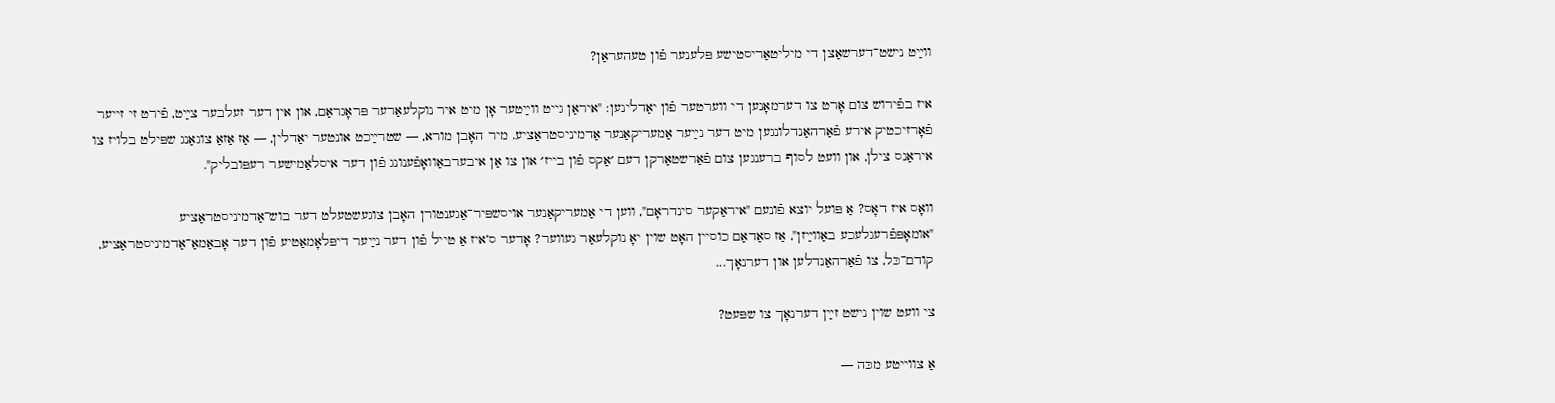ווײַט נישט־דערשאַצן די מיליטאַריסטישע פּלענער פֿון טעהעראַן?

איז בפֿירוש צום אָרט צו דערמאָנען די ווערטער פֿון יאַדלינען: "איראַן גייט ווײַטער אָן מיט איר נוקלעאַרער פּראָגראַם, און אין דער זעלבער צײַט, פֿירט זי זייער פֿאָרזיכטיק אירע פֿאַרהאַנדלונגען מיט דער נײַער אַמעריקאַנער אַדמיניסטראַציע. מיר האָבן מורא, — שטרײַכט אונטער יאַדלין, — אַז אַזאַ צוגאַנג שפּילט בלויז צו איראַנס צילן, און וועט לסוף ברענגען צום פֿאַרשטאַרקן דעם ׳אַקס פֿון בייז׳ און צו אַן איבערבאַוואָפֿענונג פֿון דער איסלאַמישער רעפּובליק".

וואָס איז דאָס? אַ פּועל יוצא פֿונעם "איראַקער סינדראָם", ווען די אַמעריקאַנער אויסשפּיר־אַגענטורן האָבן צוגעשטעלט דער בוש־אַדמיניסטראַציע "אומאָפּפֿרעגלעכע באַווײַזן", אַז סאַדאַם כוסיין האָט שוין יאָ נוקלעאַר געווער? אָדער ס‘איז אַ טייל פֿון דער נײַער דיפּלאָמאַטיע פֿון דער אָבאַמאַ־אַדמיניסטראַציע, קודם־כּל, צו פֿאַרהאַנדלען און דערנאָך...

צי וועט שוין נישט זײַן דערנאָך צו שפּעט?

אַ צווייטע מכּה —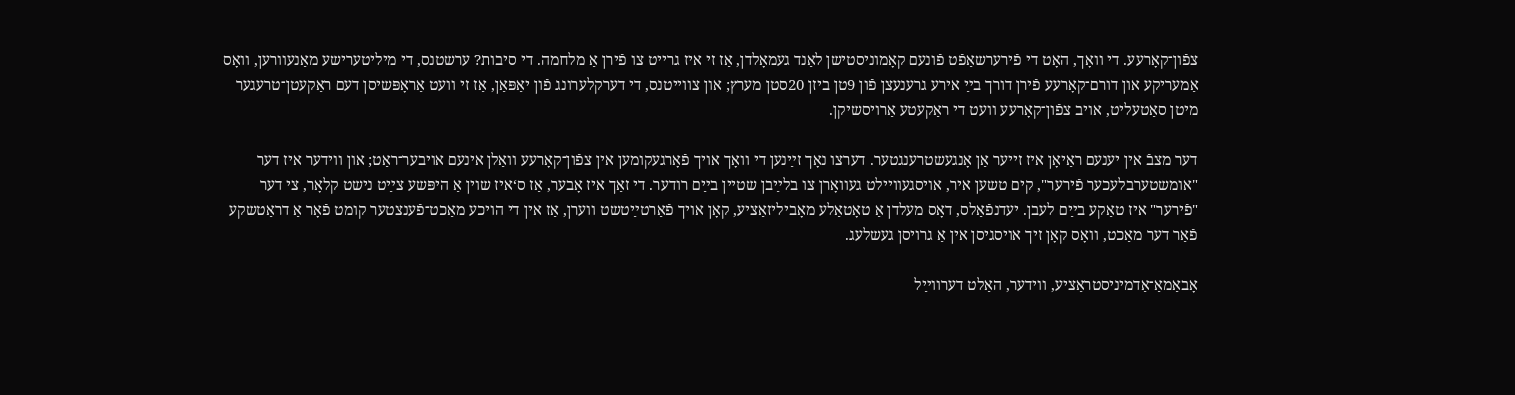צפֿון־קאָרעע. די וואָך, האָט די פֿירערשאַפֿט פֿונעם קאָמוניסטישן לאַנד געמאָלדן, אַז זי איז גרייט צו פֿירן אַ מלחמה. די סיבות? ערשטנס, די מיליטערישע מאַנעוורען, וואָס אַמעריקע און דורם־קאָרעע פֿירן דורך בײַ אירע גרענעצן פֿון 9טן ביזן 20סטן מערץ; און צווייטנס, די דערקלערונג פֿון יאַפּאַן, אַז זי וועט אַראָפּשיסן דעם ראַקעטן־טרעגער מיטן סאַטעליט, אויב צפֿון־קאָרעע וועט די ראַקעטע אַרויסשיקן.

דער מצבֿ אין יענעם ראַיאָן איז זייער אַן אָנגעשטרענגטער. דערצו נאָך זײַנען די וואָך אויך פֿאָרגעקומען אין צפֿון־קאָרעע וואַלן אינעם אויבער־ראַט; און ווידער איז דער "אומשטערבלעכער פֿירער", קים טשען איר, אויסגעוויילט געוואָרן צו בלײַבן שטיין בײַם רודער. די זאַך איז אָבער, אַז ס‘איז שוין אַ היפּשע צײַט נישט קלאָר, צי דער "פֿירער" איז טאַקע בײַם לעבן. יעדנפֿאַלס, דאָס מעלדן אַ טאָטאַלע מאָביליזאַציע, קאָן אויך פֿאַרטײַטשט ווערן, אַז אין די הויכע מאַכט־פֿענצטער קומט פֿאָר אַ דראַטשקע פֿאַר דער מאַכט, וואָס קאָן זיך אויסגיסן אין אַ גרויסן געשלעג.

אָבאַמאַ־אַדמיניסטראַציע, ווידער, האַלט דערווײַל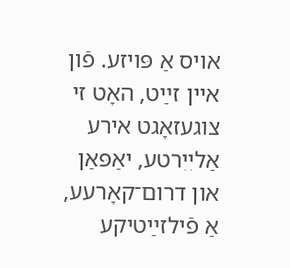אויס אַ פּויזע. פֿון איין זײַט, האָט זי צוגעזאָגט אירע אַליִיִרטע, יאַפּאַן און דרום־קאָרעע, אַ פֿילזײַטיקע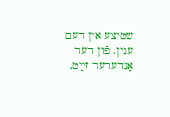שטיצע אין דעם ענין. פֿון דער אַנדערער זײַט,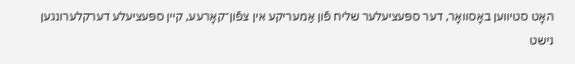האָט סטיווען באָסוואָר, דער ספּעציעלער שליח פֿון אַמעריקע אין צפֿון־קאָרעע, קיין ספּעציעלע דערקלערונגען נישט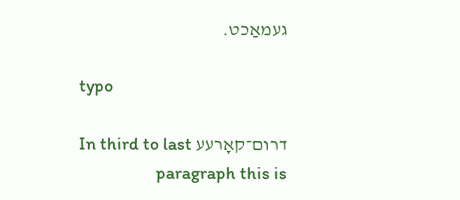געמאַכט.

typo

דרום־קאָרעע In third to last paragraph this is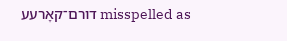misspelled as דורם־קאָרעע